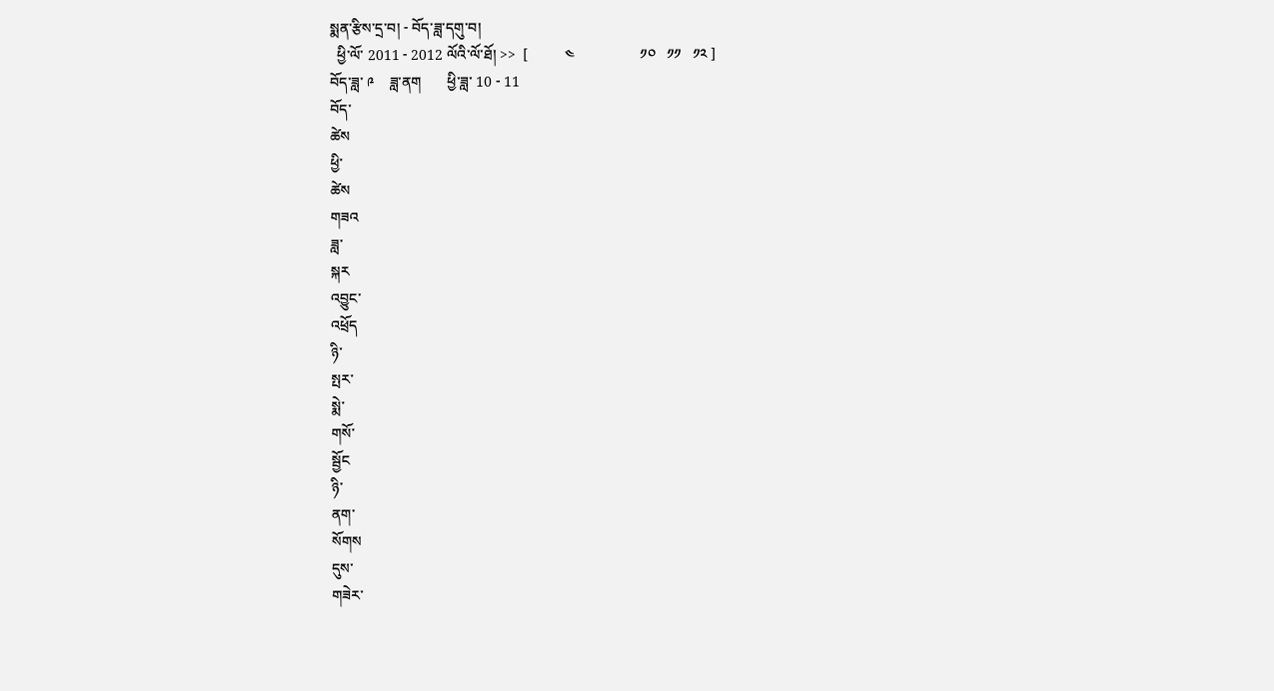སྨན་རྩིས་དྲ་བ། - བོད་ཟླ་དགུ་བ།
  ཕྱི་ལོ་ 2011 - 2012 ལོའི་ལོ་ཐོ། >>  [          ༤                  ༡༠   ༡༡   ༡༢ ]
བོད་ཟླ་ ༩    ཟླ་ནག       ཕྱི་ཟླ་ 10 - 11
བོད་
ཚེས
ཕྱི་
ཚེས
གཟའ
ཟླ་
སྐར
འབྱུང་
འཕྲོད
ཉི་
སྤར་
སྨེ་
གསོ་
སྦྱོང
ཉི་
ནག་
སོགས
དུས་
གཟེར་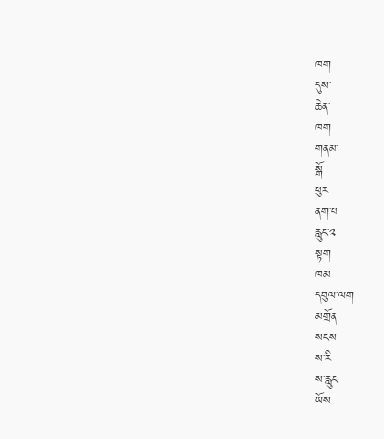ཁག
དུས་
ཆེན་
ཁག
གནམ་
སྒོ
ཕུར
ནག་པ
རླུང་༢
སྟག
ཁམ
དབུལ་ལག
མགྲོན
སངས
ས་རི
ས་རླུང
ཡོས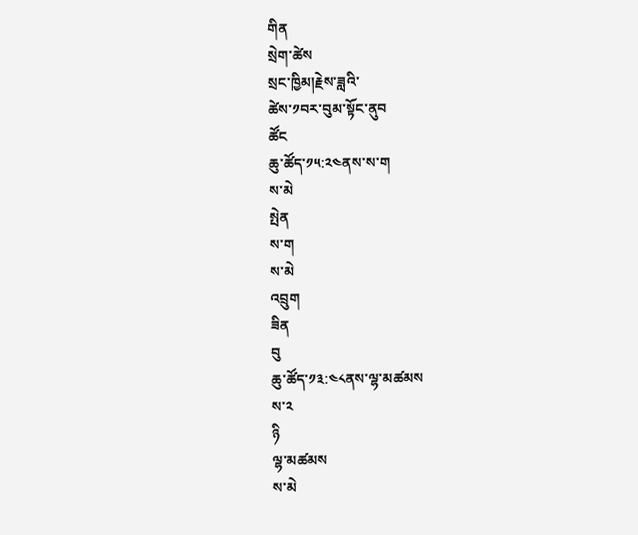གིན
སྲེག་ཚེས
སྲང་ཁྱིམ།རྗེས་ཟླའི་
ཚེས་༡བར་བུམ་སྟོང་ནུབ
ཚོང
ཆུ་ཚོད་༡༥:༢༤ནས་ས་ག
ས་མེ
སྤེན
ས་ག
ས་མེ
འབྲུག
ཟིན
བུ
ཆུ་ཚོད་༡༣:༤༨ནས་ལྷ་མཚམས
ས་༢
ཉི
ལྷ་མཚམས
ས་མེ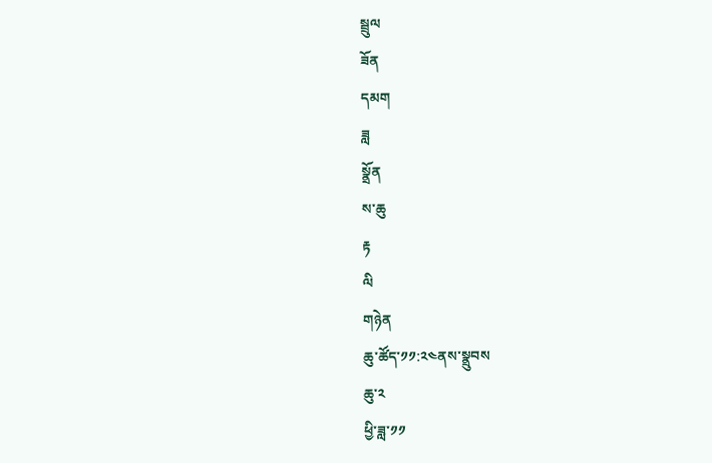སྦྲུལ
ཟོན
དམག
ཟླ
སྣྲོན
ས་ཆུ
རྟ
ལི
གཉེན
ཆུ་ཚོད་༡༡:༢༤ནས་སྣྲུབས
ཆུ་༢
ཕྱི་ཟླ་༡༡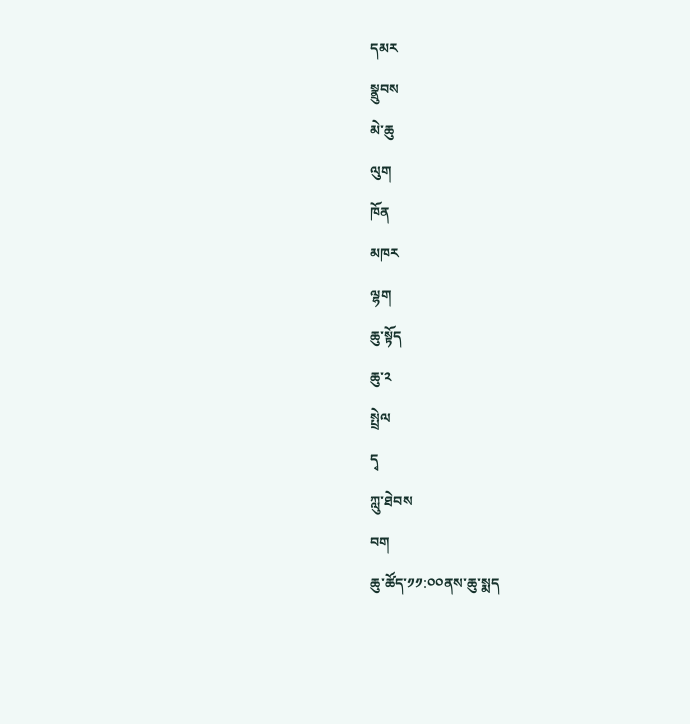དམར
སྣྲུབས
མེ་ཆུ
ལུག
ཁོན
མཁར
ལྷག
ཆུ་སྟོད
ཆུ་༢
སྤྲེལ
དྭ
ཀླུ་ཐེབས
བག
ཆུ་ཚོད་༡༡:༠༠ནས་ཆུ་སྨད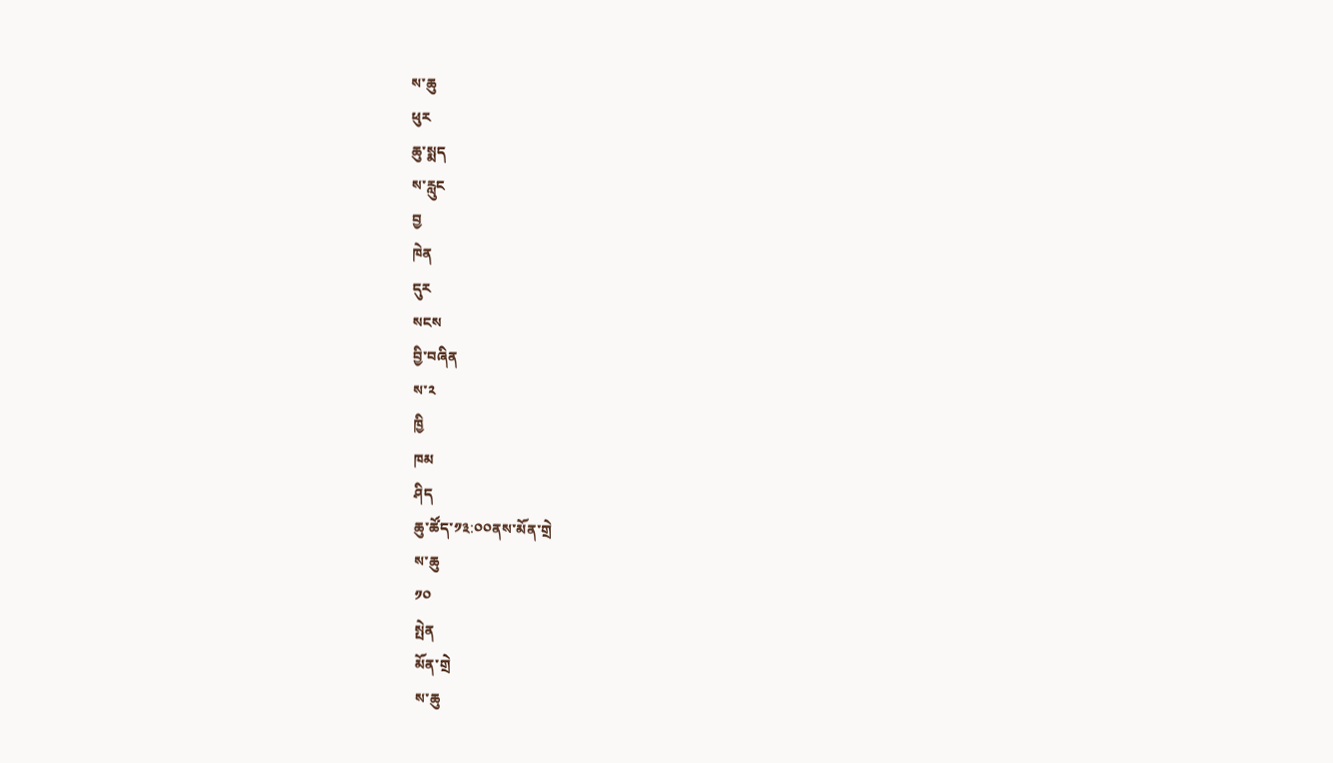ས་ཆུ
ཕུར
ཆུ་སྨད
ས་རླུང
བྱ
ཁེན
དུར
སངས
བྱི་བཞིན
ས་༢
ཁྱི
ཁམ
ཤིད
ཆུ་ཚོད་༡༣:༠༠ནས་མོན་གྲེ
ས་ཆུ
༡༠
སྤེན
མོན་གྲེ
ས་ཆུ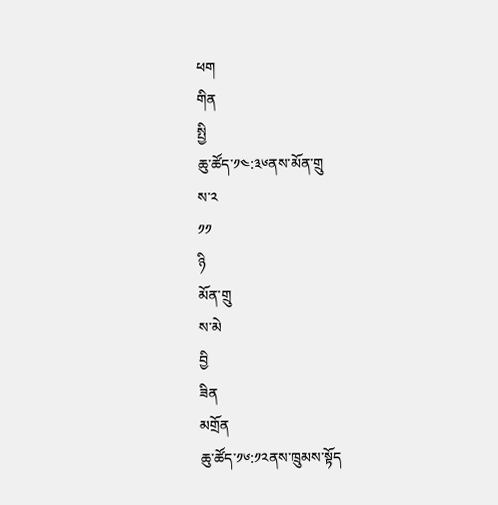ཕག
གིན
སྤྱི
ཆུ་ཚོད་༡༤:༣༦ནས་མོན་གྲུ
ས་༢
༡༡
ཉི
མོན་གྲུ
ས་མེ
བྱི
ཟིན
མགྲོན
ཆུ་ཚོད་༡༦:༡༢ནས་ཁྲུམས་སྟོད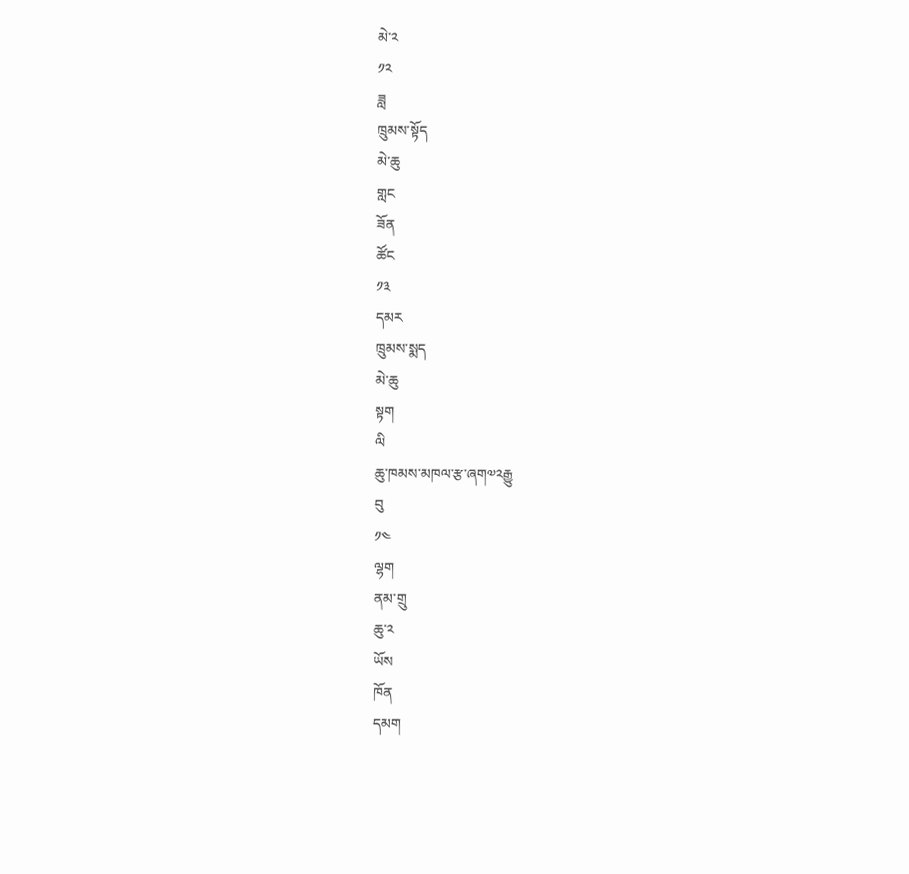མེ་༢
༡༢
ཟླ
ཁྲུམས་སྟོད
མེ་ཆུ
གླང
ཟོན
ཚོང
༡༣
དམར
ཁྲུམས་སྨད
མེ་ཆུ
སྟག
ལི
ཆུ་ཁམས་མཁལ་རྩ་ཞག༧༢རྒྱུ
བུ
༡༤
ལྷག
ནམ་གྲུ
ཆུ་༢
ཡོས
ཁོན
དམག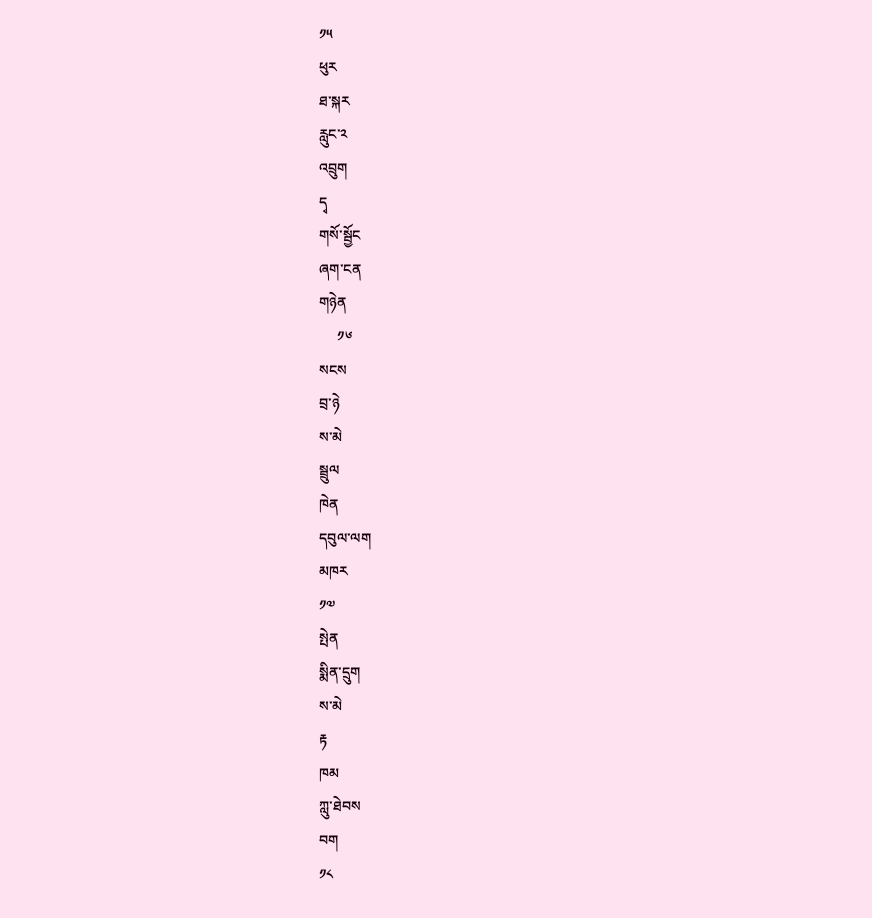༡༥
ཕུར
ཐ་སྐར
རླུང་༢
འབྲུག
དྭ
གསོ་སྦྱོང
ཞག་ངན
གཉེན
     ༡༦
སངས
བྲ་ཉེ
ས་མེ
སྦྲུལ
ཁེན
དབུལ་ལག
མཁར
༡༧
སྤེན
སྨིན་དྲུག
ས་མེ
རྟ
ཁམ
ཀླུ་ཐེབས
བག
༡༨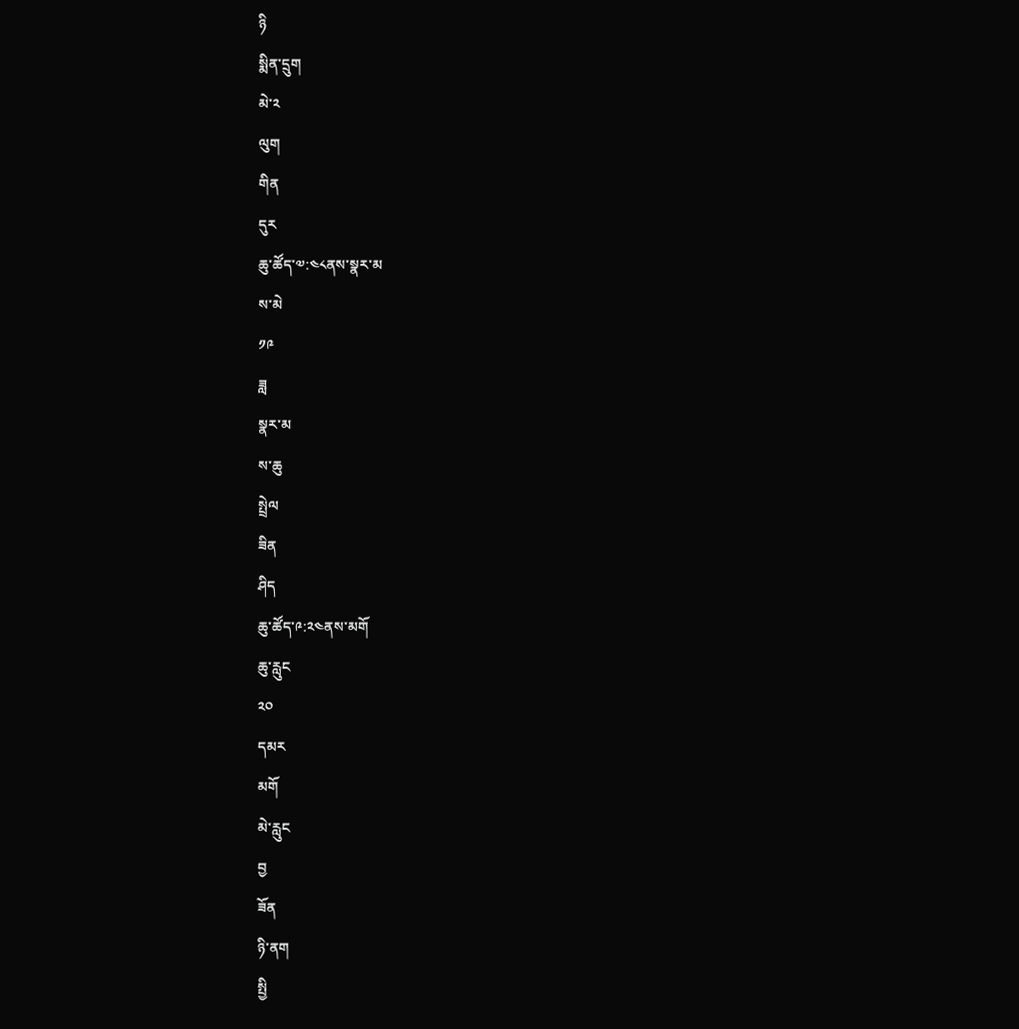ཉི
སྨིན་དྲུག
མེ་༢
ལུག
གིན
དུར
ཆུ་ཚོད་༧:༤༨ནས་སྣར་མ
ས་མེ
༡༩
ཟླ
སྣར་མ
ས་ཆུ
སྤྲེལ
ཟིན
ཤིད
ཆུ་ཚོད་༩:༢༤ནས་མགོ
ཆུ་རླུང
༢༠
དམར
མགོ
མེ་རླུང
བྱ
ཟོན
ཉི་ནག
སྤྱི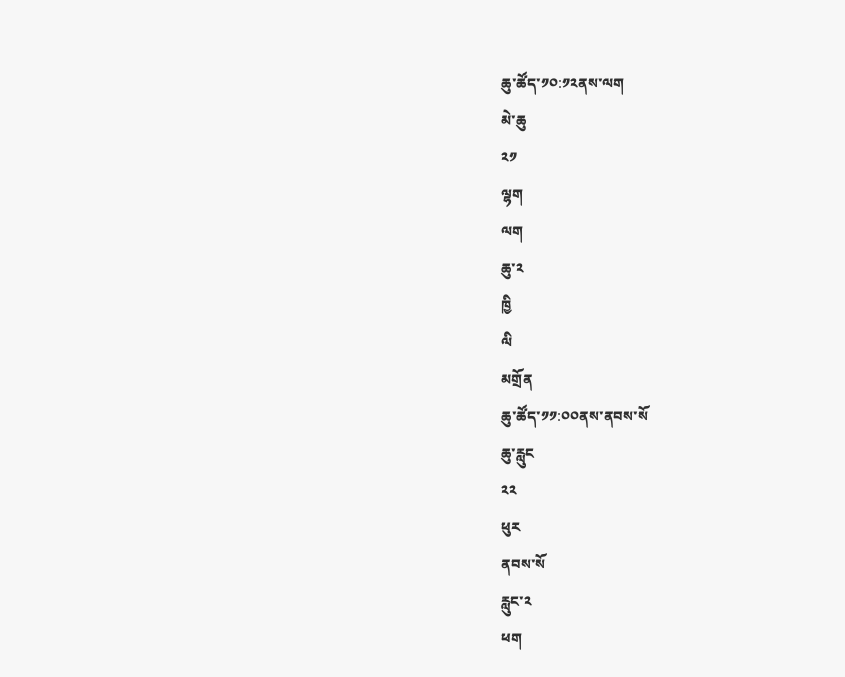ཆུ་ཚོད་༡༠:༡༢ནས་ལག
མེ་ཆུ
༢༡
ལྷག
ལག
ཆུ་༢
ཁྱི
ལི
མགྲོན
ཆུ་ཚོད་༡༡:༠༠ནས་ནབས་སོ
ཆུ་རླུང
༢༢
ཕུར
ནབས་སོ
རླུང་༢
ཕག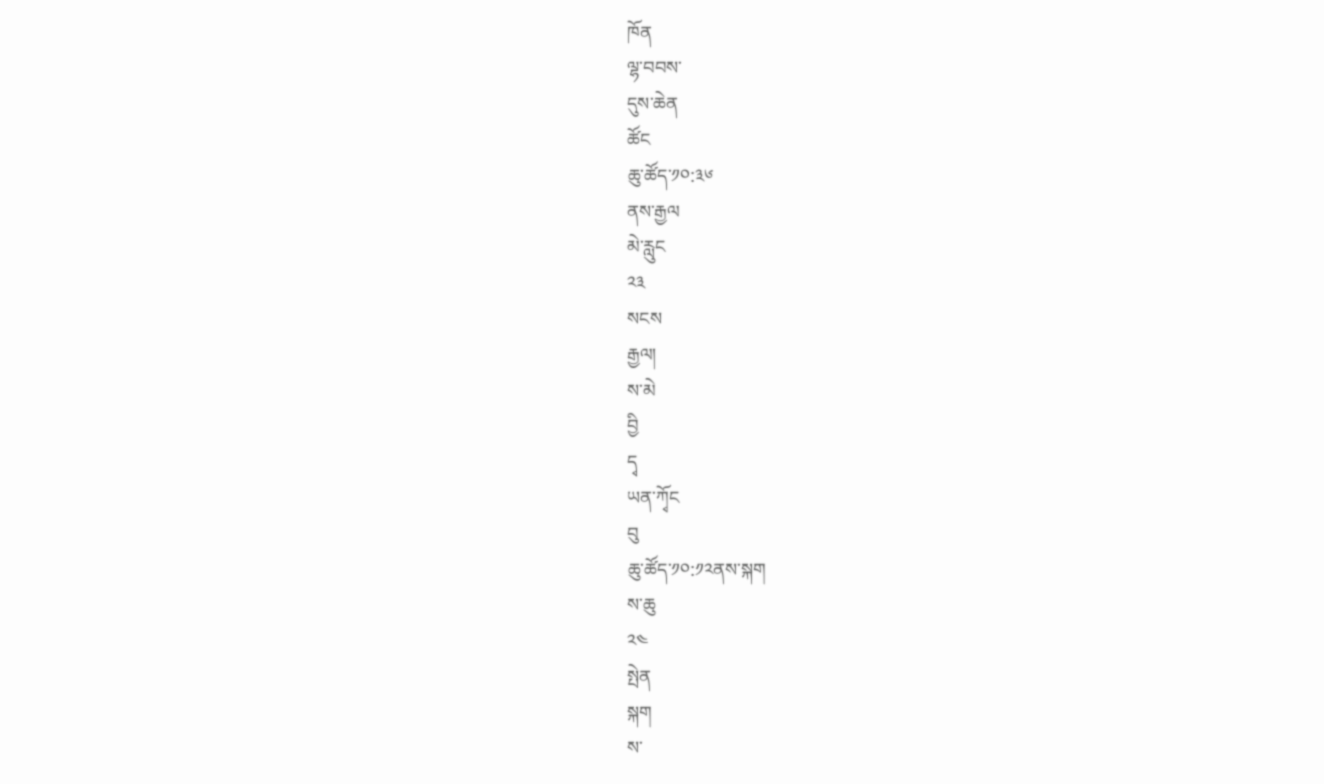ཁོན
ལྷ་བབས་
དུས་ཆེན
ཚོང
ཆུ་ཚོད་༡༠:༣༦
ནས་རྒྱལ
མེ་རླུང
༢༣
སངས
རྒྱལ།
ས་མེ
བྱི
དྭ
ཡན་ཀྭོང
བུ
ཆུ་ཚོད་༡༠:༡༢ནས་སྐག
ས་ཆུ
༢༤
སྤེན
སྐག
ས་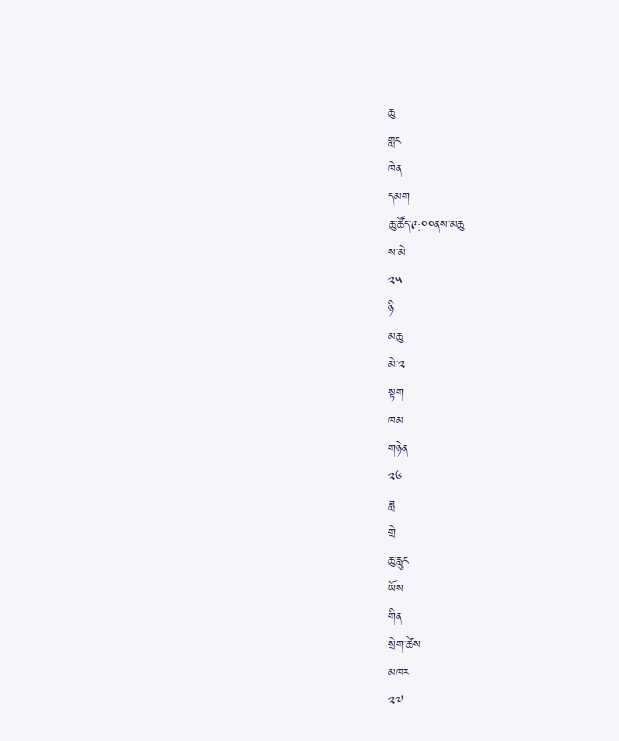ཆུ
གླང
ཁེན
དམག
ཆུ་ཚོད་༩:༠༠ནས་མཆུ
ས་མེ
༢༥
ཉི
མཆུ
མེ་༢
སྟག
ཁམ
གཉེན
༢༦
ཟླ
གྲེ
ཆུ་རླུང
ཡོས
གིན
སྲེག་ཚེས
མཁར
༢༧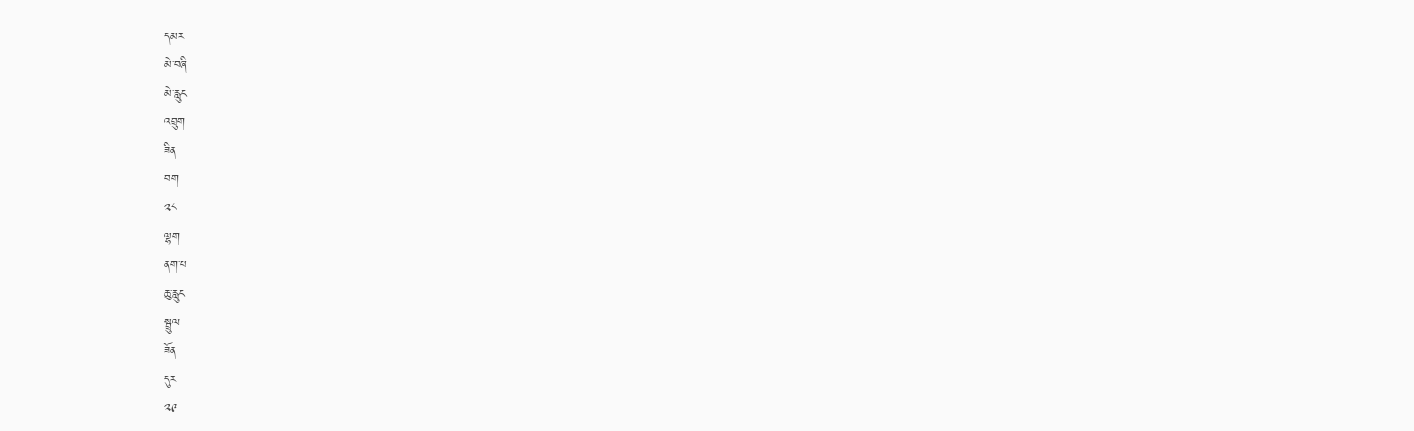དམར
མེ་བཞི
མེ་རླུང
འབྲུག
ཟིན
བག
༢༨
ལྷག
ནག་པ
ཆུ་རླུང
སྦྲུལ
ཟོན
དུར
༢༩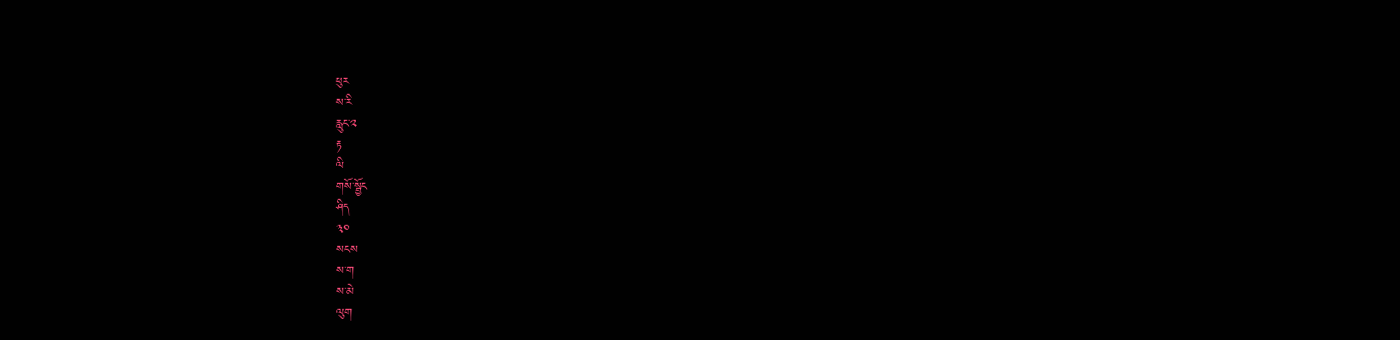ཕུར
ས་རི
རླུང་༢
རྟ
ལི
གསོ་སྦྱོང
ཤིད
༣༠
སངས
ས་ག
ས་མེ
ལུག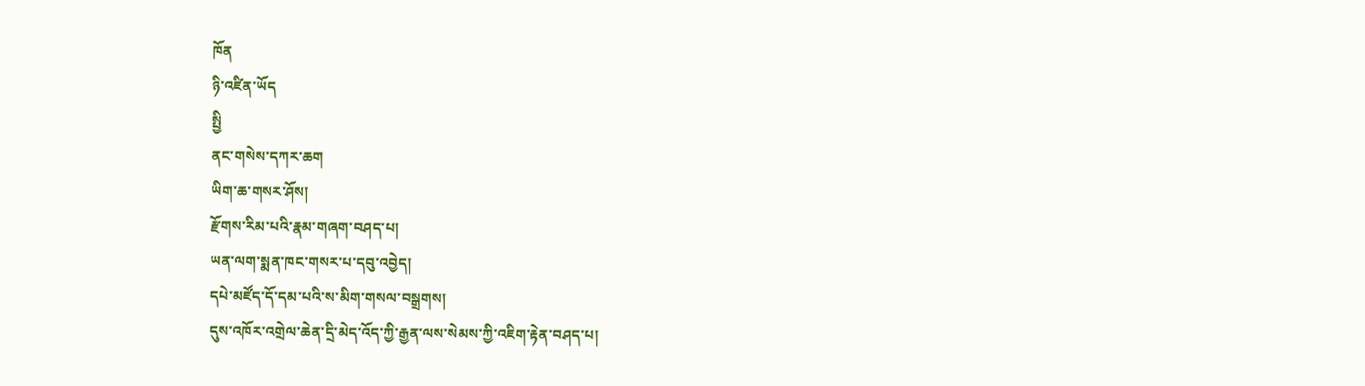ཁོན
ཉི་འཛིན་ཡོད
སྤྱི
ནང་གསེས་དཀར་ཆག
ཡིག་ཆ་གསར་ཤོས།
རྫོགས་རིམ་པའི་རྣམ་གཞག་བཤད་པ།
ཡན་ལག་སྨན་ཁང་གསར་པ་དབུ་འབྱེད།
དཔེ་མཛོད་དོ་དམ་པའི་ས་མིག་གསལ་བསྒྲགས།
དུས་འཁོར་འགྲེལ་ཆེན་དྲི་མེད་འོད་ཀྱི་རྒྱན་ལས་སེམས་ཀྱི་འཇིག་རྟེན་བཤད་པ།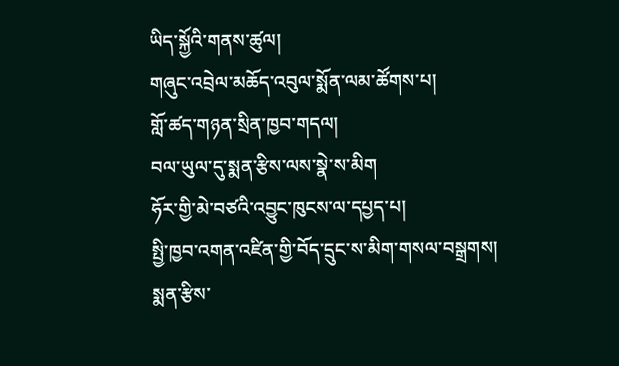ཡིད་སྐྱོའི་གནས་ཚུལ།
གཞུང་འབྲེལ་མཆོད་འབུལ་སྨོན་ལམ་ཚོགས་པ།
གློ་ཚད་གཉན་སྲིན་ཁྱབ་གདལ།
བལ་ཡུལ་དུ་སྨན་རྩིས་ལས་སྣེ་ས་མིག
ཧོར་གྱི་མེ་བཙའི་འབྱུང་ཁུངས་ལ་དཔྱད་པ།
སྤྱི་ཁྱབ་འགན་འཛིན་གྱི་བོད་དྲུང་ས་མིག་གསལ་བསྒྲགས།
སྨན་རྩིས་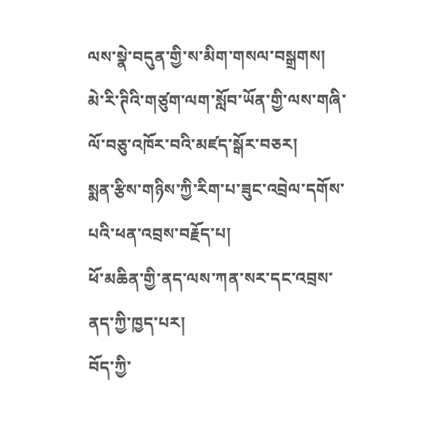ལས་སྣེ་བདུན་གྱི་ས་མིག་གསལ་བསྒྲགས།
མེ་རི་ཊིའི་གཙུག་ལག་སློབ་ཡོན་གྱི་ལས་གཞི་ལོ་བཅུ་འཁོར་བའི་མཛད་སྒོར་བཅར།
སྨན་རྩིས་གཉིས་ཀྱི་རིག་པ་ཟུང་འབྲེལ་དགོས་པའི་ཕན་འབྲས་བརྗོད་པ།
ཕོ་མཆིན་གྱི་ནད་ལས་ཀན་སར་དང་འབྲས་ནད་ཀྱི་ཁྱད་པར།
བོད་ཀྱི་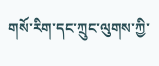གསོ་རིག་དང་ཀྲུང་ལུགས་ཀྱི་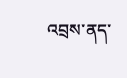འབྲས་ནད་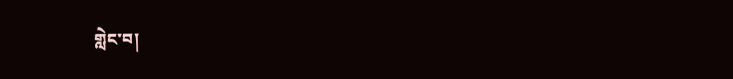གླེང་བ།